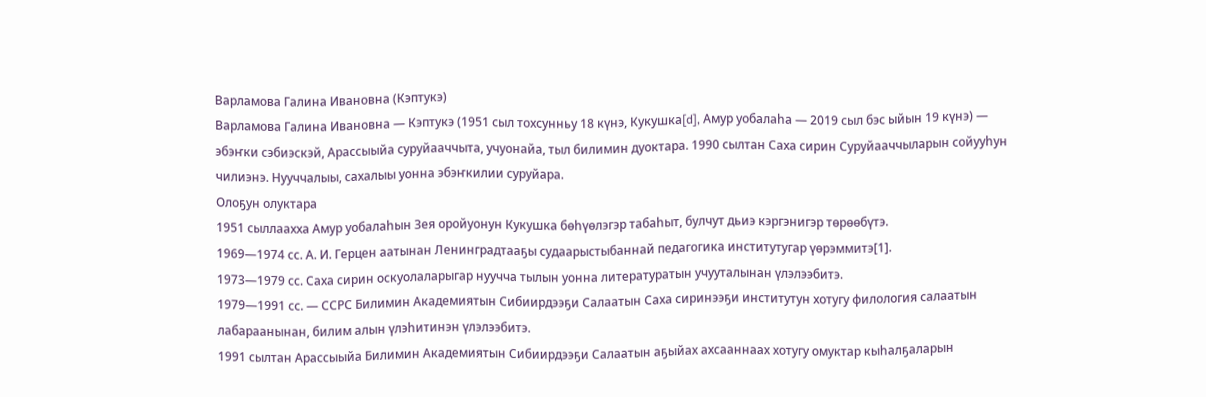Варламова Галина Ивановна (Кэптукэ)
Варламова Галина Ивановна — Кэптукэ (1951 сыл тохсунньу 18 күнэ, Кукушка[d], Амур уобалаhа — 2019 сыл бэс ыйын 19 күнэ) — эбэҥки сэбиэскэй, Арассыыйа суруйааччыта, учуонайа, тыл билимин дуоктара. 1990 сылтан Саха сирин Суруйааччыларын сойууһун чилиэнэ. Нууччалыы, сахалыы уонна эбэҥкилии суруйара.
Олоҕун олуктара
1951 сыллаахха Амур уобалаһын Зея оройуонун Кукушка бөһүөлэгэр табаһыт, булчут дьиэ кэргэнигэр төрөөбүтэ.
1969—1974 сс. А. И. Герцен аатынан Ленинградтааҕы судаарыстыбаннай педагогика институтугар үөрэммитэ[1].
1973—1979 сс. Саха сирин оскуолаларыгар нуучча тылын уонна литературатын учууталынан үлэлээбитэ.
1979—1991 сс. — ССРС Билимин Академиятын Сибиирдээҕи Салаатын Саха сиринээҕи институтун хотугу филология салаатын лабараанынан, билим алын үлэһитинэн үлэлээбитэ.
1991 сылтан Арассыыйа Билимин Академиятын Сибиирдээҕи Салаатын аҕыйах ахсааннаах хотугу омуктар кыһалҕаларын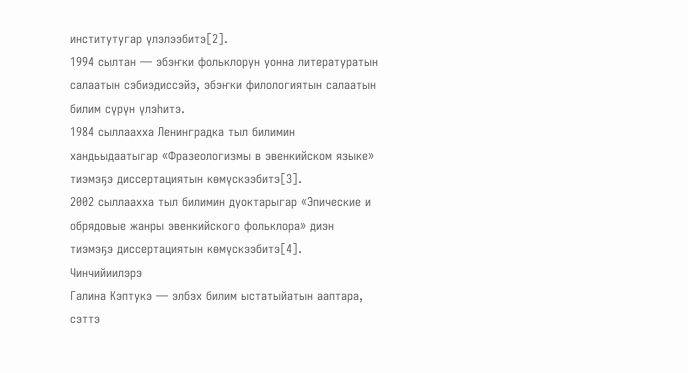институтугар үлэлээбитэ[2].
1994 сылтан — эбэҥки фольклорун уонна литературатын салаатын сэбиэдиссэйэ, эбэҥки филологиятын салаатын билим сүрүн үлэһитэ.
1984 сыллаахха Ленинградка тыл билимин хандьыдаатыгар «Фразеологизмы в эвенкийском языке» тиэмэҕэ диссертациятын көмүскээбитэ[3].
2002 сыллаахха тыл билимин дуоктарыгар «Эпические и обрядовые жанры эвенкийского фольклора» диэн тиэмэҕэ диссертациятын көмүскээбитэ[4].
Чинчийиилэрэ
Галина Кэптукэ — элбэх билим ыстатыйатын ааптара, сэттэ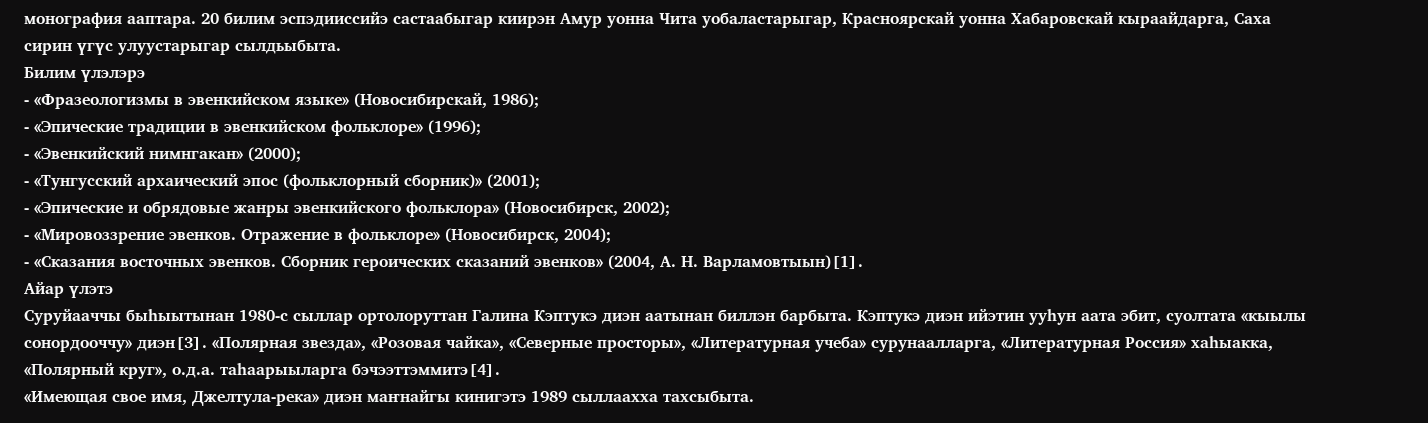монография ааптара. 20 билим эспэдииссийэ састаабыгар киирэн Амур уонна Чита уобаластарыгар, Красноярскай уонна Хабаровскай кыраайдарга, Саха сирин үгүс улуустарыгар сылдьыбыта.
Билим үлэлэрэ
- «Фразеологизмы в эвенкийском языке» (Новосибирскай, 1986);
- «Эпические традиции в эвенкийском фольклоре» (1996);
- «Эвенкийский нимнгакан» (2000);
- «Тунгусский архаический эпос (фольклорный сборник)» (2001);
- «Эпические и обрядовые жанры эвенкийского фольклора» (Новосибирск, 2002);
- «Мировоззрение эвенков. Отражение в фольклоре» (Новосибирск, 2004);
- «Сказания восточных эвенков. Сборник героических сказаний эвенков» (2004, А. Н. Варламовтыын)[1].
Айар үлэтэ
Суруйааччы быһыытынан 1980-с сыллар ортолоруттан Галина Кэптукэ диэн аатынан биллэн барбыта. Кэптукэ диэн ийэтин ууһун аата эбит, суолтата «кыылы сонордооччу» диэн[3]. «Полярная звезда», «Розовая чайка», «Северные просторы», «Литературная учеба» сурунаалларга, «Литературная Россия» хаһыакка, «Полярный круг», о.д.а. таһаарыыларга бэчээттэммитэ[4].
«Имеющая свое имя, Джелтула-река» диэн маҥнайгы кинигэтэ 1989 сыллаахха тахсыбыта.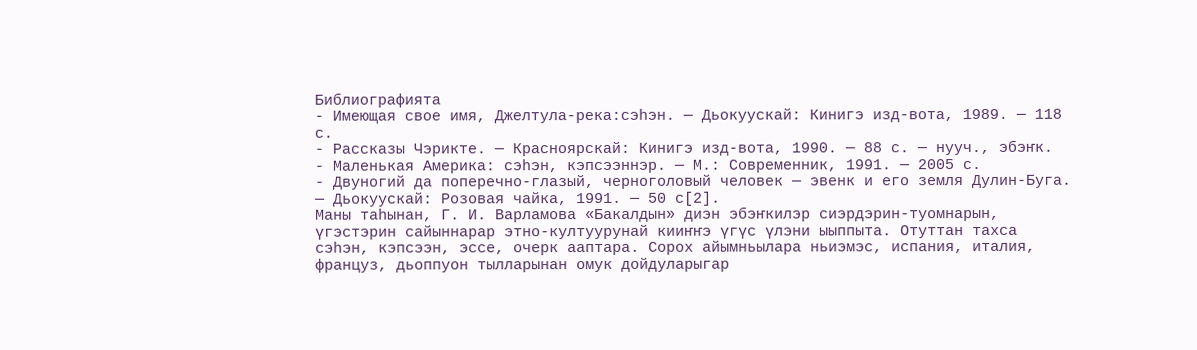Библиографията
- Имеющая свое имя, Джелтула-река:сэһэн. — Дьокуускай: Кинигэ изд-вота, 1989. — 118 с.
- Рассказы Чэрикте. — Красноярскай: Кинигэ изд-вота, 1990. — 88 с. — нууч., эбэҥк.
- Маленькая Америка: сэһэн, кэпсээннэр. — М.: Современник, 1991. — 2005 с.
- Двуногий да поперечно-глазый, черноголовый человек — эвенк и его земля Дулин-Буга. — Дьокуускай: Розовая чайка, 1991. — 50 с[2].
Маны таһынан, Г. И. Варламова «Бакалдын» диэн эбэҥкилэр сиэрдэрин-туомнарын, үгэстэрин сайыннарар этно-култуурунай кииҥҥэ үгүс үлэни ыыппыта. Отуттан тахса сэһэн, кэпсээн, эссе, очерк ааптара. Сорох айымньылара ньиэмэс, испания, италия, француз, дьоппуон тылларынан омук дойдуларыгар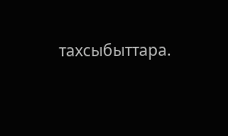тахсыбыттара.